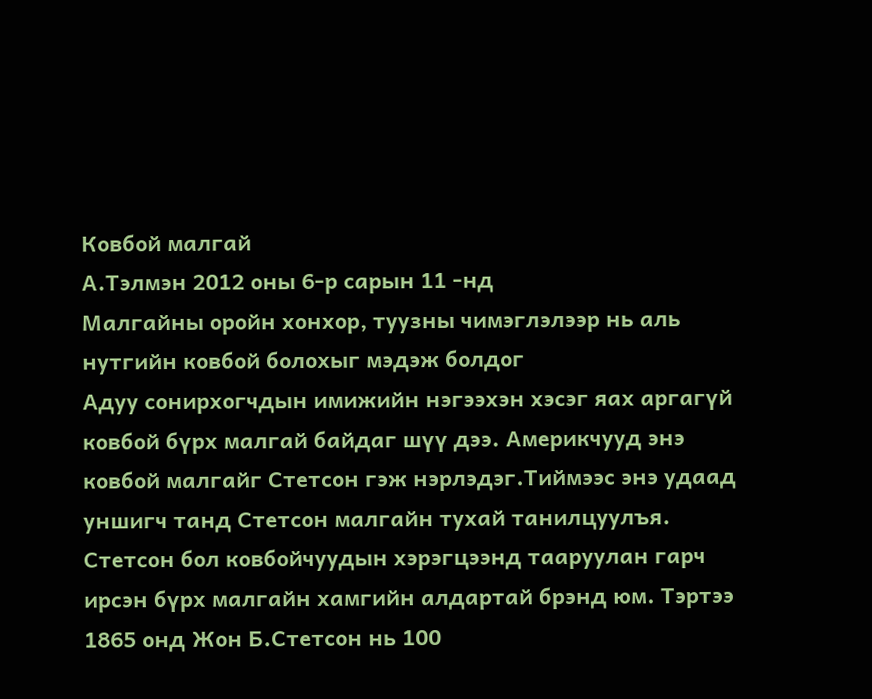Ковбой малгай
А.Тэлмэн 2012 оны 6-р сарын 11 -нд
Малгайны оройн хонхор, туузны чимэглэлээр нь аль нутгийн ковбой болохыг мэдэж болдог
Адуу сонирхогчдын имижийн нэгээхэн хэсэг яах аргагүй ковбой бүрх малгай байдаг шүү дээ. Америкчууд энэ ковбой малгайг Стетсон гэж нэрлэдэг.Тиймээс энэ удаад уншигч танд Стетсон малгайн тухай танилцуулъя.
Стетсон бол ковбойчуудын хэрэгцээнд тааруулан гарч ирсэн бүрх малгайн хамгийн алдартай брэнд юм. Тэртээ 1865 онд Жон Б.Стетсон нь 100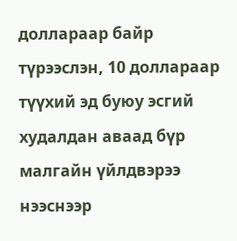доллараар байр түрээслэн, 10 доллараар түүхий эд буюу эсгий худалдан аваад бүр малгайн үйлдвэрээ нээснээр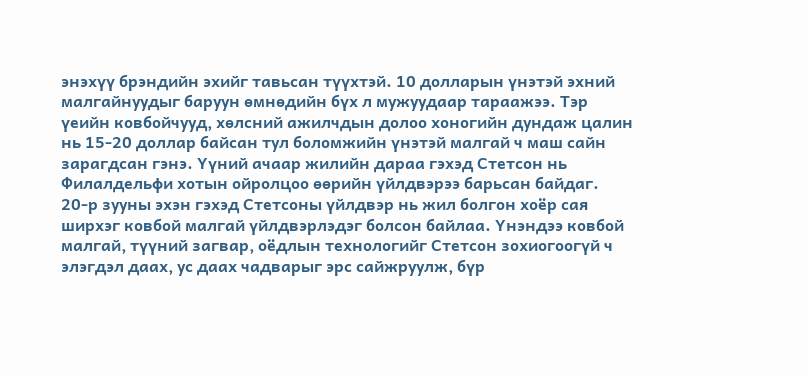энэхүү брэндийн эхийг тавьсан түүхтэй. 10 долларын үнэтэй эхний малгайнуудыг баруун өмнөдийн бүх л мужуудаар тараажээ. Тэр үеийн ковбойчууд, хөлсний ажилчдын долоо хоногийн дундаж цалин нь 15-20 доллар байсан тул боломжийн үнэтэй малгай ч маш сайн зарагдсан гэнэ. Үүний ачаар жилийн дараа гэхэд Стетсон нь Филалдельфи хотын ойролцоо өөрийн үйлдвэрээ барьсан байдаг.
20-р зууны эхэн гэхэд Стетсоны үйлдвэр нь жил болгон хоёр сая ширхэг ковбой малгай үйлдвэрлэдэг болсон байлаа. Үнэндээ ковбой малгай, түүний загвар, оёдлын технологийг Стетсон зохиогоогүй ч элэгдэл даах, ус даах чадварыг эрс сайжруулж, бүр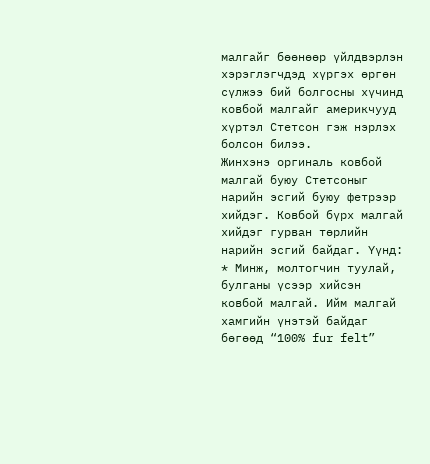малгайг бөөнөөр үйлдвэрлэн хэрэглэгчдэд хүргэх өргөн сүлжээ бий болгосны хүчинд ковбой малгайг америкчууд хүртэл Стетсон гэж нэрлэх болсон билээ.
Жинхэнэ оргиналь ковбой малгай буюу Стетсоныг нарийн эсгий буюу фетрээр хийдэг. Ковбой бүрх малгай хийдэг гурван төрлийн нарийн эсгий байдаг. Үүнд:
* Минж, молтогчин туулай, булганы үсээр хийсэн ковбой малгай. Ийм малгай хамгийн үнэтэй байдаг бөгөөд “100% fur felt”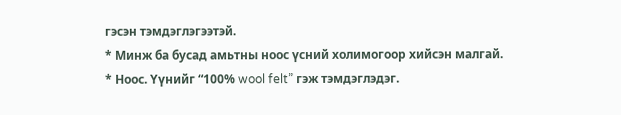гэсэн тэмдэглэгээтэй.
* Минж ба бусад амьтны ноос үсний холимогоор хийсэн малгай.
* Ноос. Үүнийг “100% wool felt” гэж тэмдэглэдэг.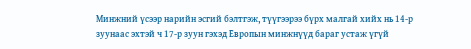Минжний үсээр нарийн эсгий бэлтгэж, түүгээрээ бүрх малгай хийх нь 14-р зуунаас эхтэй ч 17-р зуун гэхэд Европын минжнүүд бараг устаж үгүй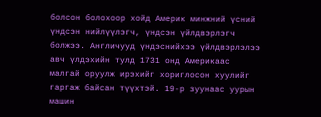болсон болохоор хойд Америк минжний үсний үндсэн нийлүүлэгч, үндсэн үйлдвэрлэгч болжээ. Англичууд үндэснийхээ үйлдвэрлэлээ авч үлдэхийн тулд 1731 онд Америкаас малгай оруулж ирэхийг хориглосон хуулийг гаргаж байсан түүхтэй. 19-р зуунаас уурын машин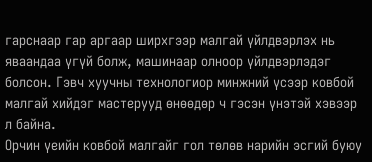гарснаар гар аргаар ширхгээр малгай үйлдвэрлэх нь яваандаа үгүй болж, машинаар олноор үйлдвэрлэдэг болсон. Гэвч хуучны технологиор минжний үсээр ковбой малгай хийдэг мастерууд өнөөдөр ч гэсэн үнэтэй хэвээр л байна.
Орчин үеийн ковбой малгайг гол төлөв нарийн эсгий буюу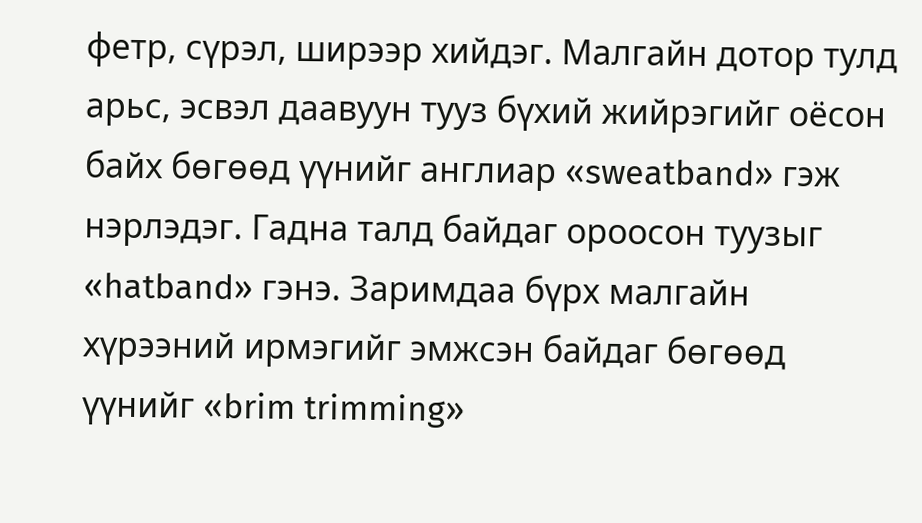фетр, сүрэл, ширээр хийдэг. Малгайн дотор тулд арьс, эсвэл даавуун тууз бүхий жийрэгийг оёсон байх бөгөөд үүнийг англиар «sweatband» гэж нэрлэдэг. Гадна талд байдаг ороосон туузыг «hatband» гэнэ. Заримдаа бүрх малгайн хүрээний ирмэгийг эмжсэн байдаг бөгөөд үүнийг «brim trimming»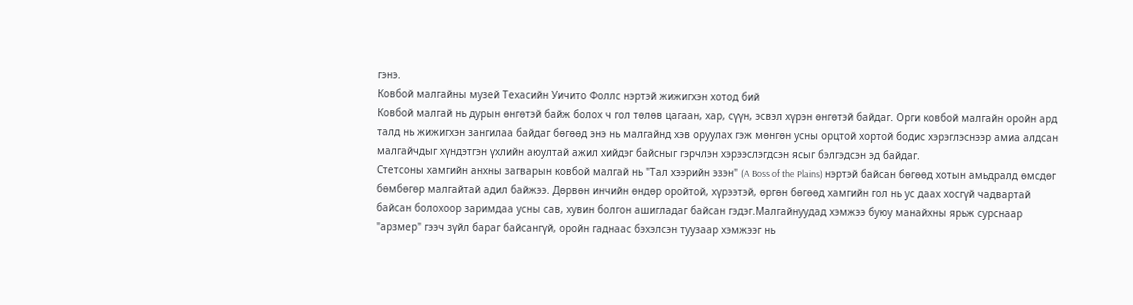гэнэ.
Ковбой малгайны музей Техасийн Уичито Фоллс нэртэй жижигхэн хотод бий
Ковбой малгай нь дурын өнгөтэй байж болох ч гол төлөв цагаан, хар, сүүн, эсвэл хүрэн өнгөтэй байдаг. Орги ковбой малгайн оройн ард талд нь жижигхэн зангилаа байдаг бөгөөд энэ нь малгайнд хэв оруулах гэж мөнгөн усны орцтой хортой бодис хэрэглэснээр амиа алдсан малгайчдыг хүндэтгэн үхлийн аюултай ажил хийдэг байсныг гэрчлэн хэрээслэгдсэн ясыг бэлгэдсэн эд байдаг.
Стетсоны хамгийн анхны загварын ковбой малгай нь "Тал хээрийн эзэн" (A Boss of the Plains) нэртэй байсан бөгөөд хотын амьдралд өмсдөг бөмбөгөр малгайтай адил байжээ. Дөрвөн инчийн өндөр оройтой, хүрээтэй, өргөн бөгөөд хамгийн гол нь ус даах хосгүй чадвартай байсан болохоор заримдаа усны сав, хувин болгон ашигладаг байсан гэдэг.Малгайнуудад хэмжээ буюу манайхны ярьж сурснаар "арзмер" гээч зүйл бараг байсангүй, оройн гаднаас бэхэлсэн туузаар хэмжээг нь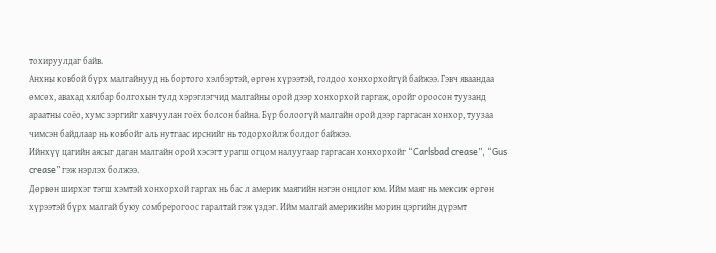тохируулдаг байв.
Анхны ковбой бүрх малгайнууд нь бортого хэлбэртэй, өргөн хүрээтэй, голдоо хонхорхойгүй байжээ. Гэвч яваандаа өмсөх, авахад хялбар болгохын тулд хэрэглэгчид малгайны орой дээр хонхорхой гаргаж, оройг ороосон туузанд араатны соёо, хумс зэргийг хавчуулан гоёх болсон байна. Бүр болоогүй малгайн орой дээр гаргасан хонхор, туузаа чимсэн байдлаар нь ковбойг аль нутгаас ирснийг нь тодорхойлж болдог байжээ.
Ийнхүү цагийн аясыг даган малгайн орой хэсэгт урагш огцом налуугаар гаргасан хонхорхойг “Carlsbad crease”, “Gus crease” гэж нэрлэх болжээ.
Дөрвөн ширхэг тэгш хэмтэй хонхорхой гаргах нь бас л америк маягийн нэгэн онцлог юм. Ийм маяг нь мексик өргөн хүрээтэй бүрх малгай буюу сомбрерогоос гаралтай гэж үздэг. Ийм малгай америкийн морин цэргийн дүрэмт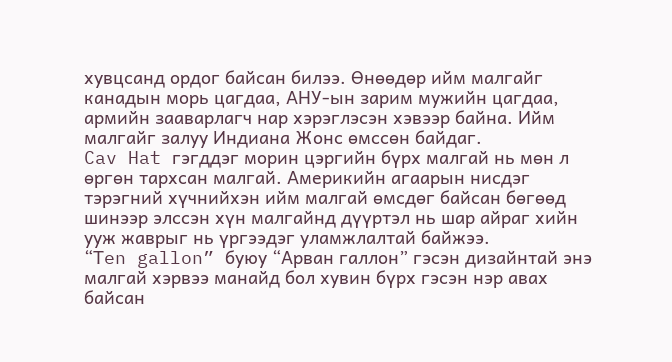хувцсанд ордог байсан билээ. Өнөөдөр ийм малгайг канадын морь цагдаа, АНУ-ын зарим мужийн цагдаа, армийн зааварлагч нар хэрэглэсэн хэвээр байна. Ийм малгайг залуу Индиана Жонс өмссөн байдаг.
Cav Hat гэгддэг морин цэргийн бүрх малгай нь мөн л өргөн тархсан малгай. Америкийн агаарын нисдэг тэрэгний хүчнийхэн ийм малгай өмсдөг байсан бөгөөд шинээр элссэн хүн малгайнд дүүртэл нь шар айраг хийн ууж жаврыг нь үргээдэг уламжлалтай байжээ.
“Тen gallon” буюу “Арван галлон” гэсэн дизайнтай энэ малгай хэрвээ манайд бол хувин бүрх гэсэн нэр авах байсан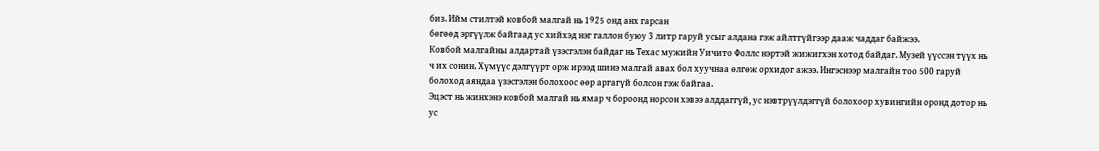биз. Ийм стилтэй ковбой малгай нь 1925 онд анх гарсан
бөгөөд эргүүлж байгаад ус хийхэд нэг галлон буюу 3 литр гаруй усыг алдана гэж айлтгүйгээр дааж чаддаг байжээ.
Ковбой малгайны алдартай үзэсгэлэн байдаг нь Техас мужийн Уичито Фоллс нэртэй жижигхэн хотод байдаг. Музей үүссэн түүх нь ч их сонин. Хүмүүс дэлгүүрт орж ирээд шинэ малгай авах бол хуучнаа өлгөж орхидог ажээ. Ингэснээр малгайн тоо 500 гаруй болоход аяндаа үзэсгэлэн болохоос өөр аргагүй болсон гэж байгаа.
Эцэст нь жинхэнэ ковбой малгай нь ямар ч бороонд норсон хэвээ алддаггүй, ус нэвтрүүлдэггүй болохоор хувингийн оронд дотор нь ус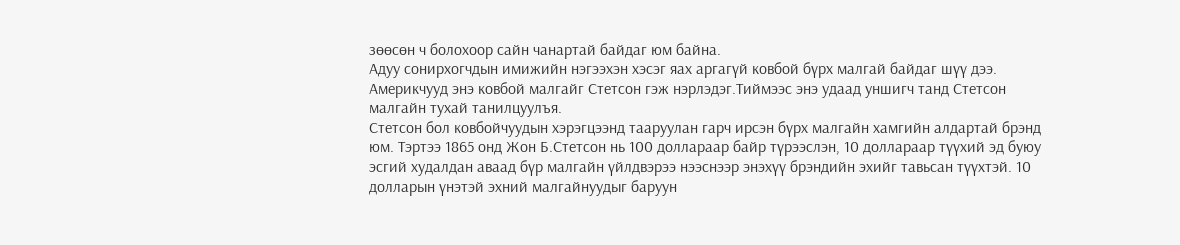зөөсөн ч болохоор сайн чанартай байдаг юм байна.
Адуу сонирхогчдын имижийн нэгээхэн хэсэг яах аргагүй ковбой бүрх малгай байдаг шүү дээ. Америкчууд энэ ковбой малгайг Стетсон гэж нэрлэдэг.Тиймээс энэ удаад уншигч танд Стетсон малгайн тухай танилцуулъя.
Стетсон бол ковбойчуудын хэрэгцээнд тааруулан гарч ирсэн бүрх малгайн хамгийн алдартай брэнд юм. Тэртээ 1865 онд Жон Б.Стетсон нь 100 доллараар байр түрээслэн, 10 доллараар түүхий эд буюу эсгий худалдан аваад бүр малгайн үйлдвэрээ нээснээр энэхүү брэндийн эхийг тавьсан түүхтэй. 10 долларын үнэтэй эхний малгайнуудыг баруун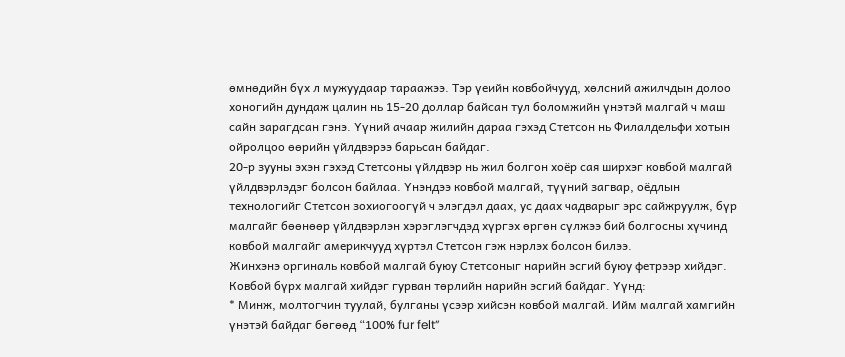өмнөдийн бүх л мужуудаар тараажээ. Тэр үеийн ковбойчууд, хөлсний ажилчдын долоо хоногийн дундаж цалин нь 15-20 доллар байсан тул боломжийн үнэтэй малгай ч маш сайн зарагдсан гэнэ. Үүний ачаар жилийн дараа гэхэд Стетсон нь Филалдельфи хотын ойролцоо өөрийн үйлдвэрээ барьсан байдаг.
20-р зууны эхэн гэхэд Стетсоны үйлдвэр нь жил болгон хоёр сая ширхэг ковбой малгай үйлдвэрлэдэг болсон байлаа. Үнэндээ ковбой малгай, түүний загвар, оёдлын технологийг Стетсон зохиогоогүй ч элэгдэл даах, ус даах чадварыг эрс сайжруулж, бүр малгайг бөөнөөр үйлдвэрлэн хэрэглэгчдэд хүргэх өргөн сүлжээ бий болгосны хүчинд ковбой малгайг америкчууд хүртэл Стетсон гэж нэрлэх болсон билээ.
Жинхэнэ оргиналь ковбой малгай буюу Стетсоныг нарийн эсгий буюу фетрээр хийдэг. Ковбой бүрх малгай хийдэг гурван төрлийн нарийн эсгий байдаг. Үүнд:
* Минж, молтогчин туулай, булганы үсээр хийсэн ковбой малгай. Ийм малгай хамгийн үнэтэй байдаг бөгөөд “100% fur felt”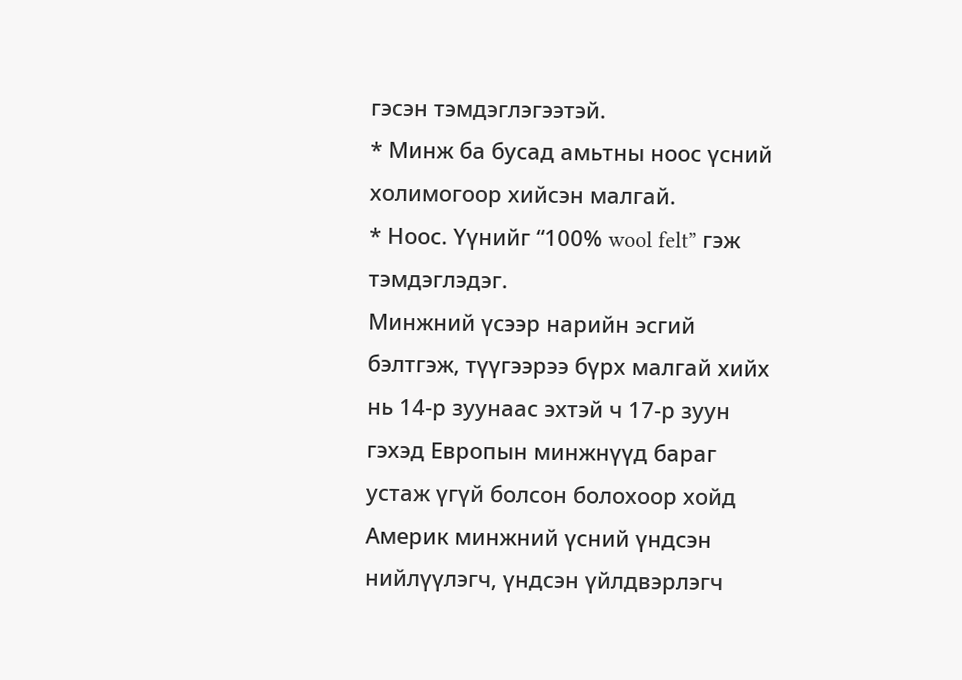гэсэн тэмдэглэгээтэй.
* Минж ба бусад амьтны ноос үсний холимогоор хийсэн малгай.
* Ноос. Үүнийг “100% wool felt” гэж тэмдэглэдэг.
Минжний үсээр нарийн эсгий бэлтгэж, түүгээрээ бүрх малгай хийх нь 14-р зуунаас эхтэй ч 17-р зуун гэхэд Европын минжнүүд бараг устаж үгүй болсон болохоор хойд Америк минжний үсний үндсэн нийлүүлэгч, үндсэн үйлдвэрлэгч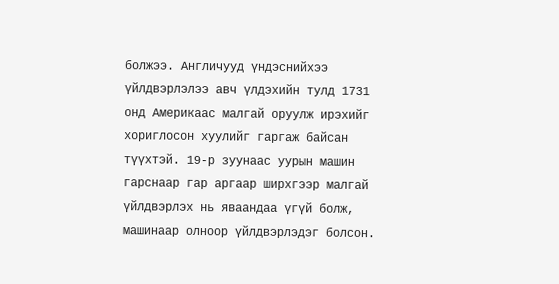болжээ. Англичууд үндэснийхээ үйлдвэрлэлээ авч үлдэхийн тулд 1731 онд Америкаас малгай оруулж ирэхийг хориглосон хуулийг гаргаж байсан түүхтэй. 19-р зуунаас уурын машин гарснаар гар аргаар ширхгээр малгай үйлдвэрлэх нь яваандаа үгүй болж, машинаар олноор үйлдвэрлэдэг болсон.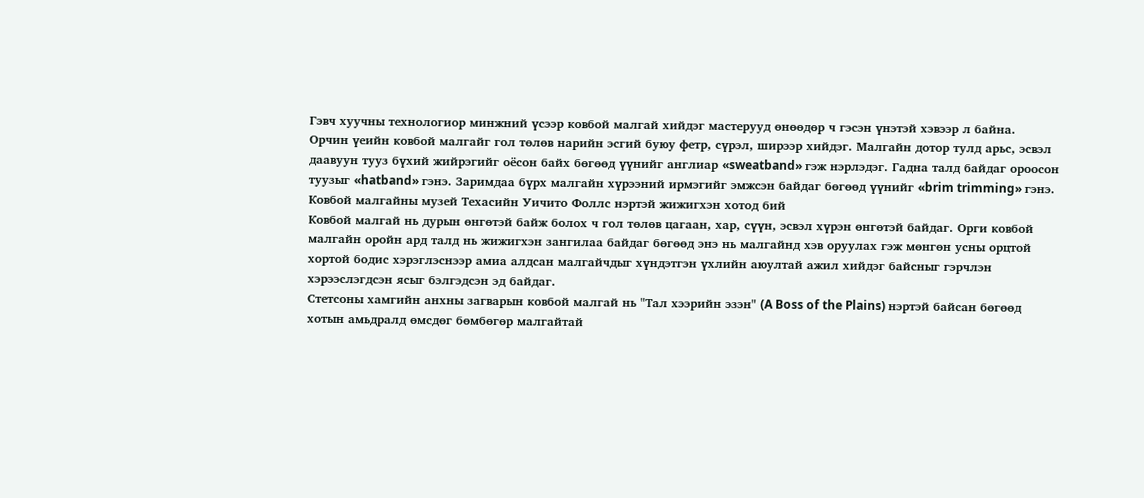Гэвч хуучны технологиор минжний үсээр ковбой малгай хийдэг мастерууд өнөөдөр ч гэсэн үнэтэй хэвээр л байна.
Орчин үеийн ковбой малгайг гол төлөв нарийн эсгий буюу фетр, сүрэл, ширээр хийдэг. Малгайн дотор тулд арьс, эсвэл даавуун тууз бүхий жийрэгийг оёсон байх бөгөөд үүнийг англиар «sweatband» гэж нэрлэдэг. Гадна талд байдаг ороосон туузыг «hatband» гэнэ. Заримдаа бүрх малгайн хүрээний ирмэгийг эмжсэн байдаг бөгөөд үүнийг «brim trimming» гэнэ.
Ковбой малгайны музей Техасийн Уичито Фоллс нэртэй жижигхэн хотод бий
Ковбой малгай нь дурын өнгөтэй байж болох ч гол төлөв цагаан, хар, сүүн, эсвэл хүрэн өнгөтэй байдаг. Орги ковбой малгайн оройн ард талд нь жижигхэн зангилаа байдаг бөгөөд энэ нь малгайнд хэв оруулах гэж мөнгөн усны орцтой хортой бодис хэрэглэснээр амиа алдсан малгайчдыг хүндэтгэн үхлийн аюултай ажил хийдэг байсныг гэрчлэн хэрээслэгдсэн ясыг бэлгэдсэн эд байдаг.
Стетсоны хамгийн анхны загварын ковбой малгай нь "Тал хээрийн эзэн" (A Boss of the Plains) нэртэй байсан бөгөөд хотын амьдралд өмсдөг бөмбөгөр малгайтай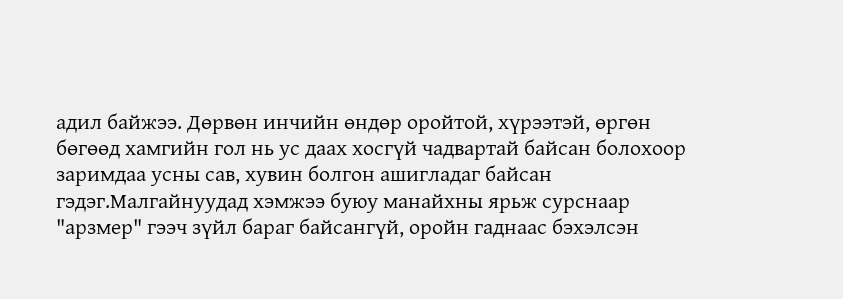адил байжээ. Дөрвөн инчийн өндөр оройтой, хүрээтэй, өргөн бөгөөд хамгийн гол нь ус даах хосгүй чадвартай байсан болохоор заримдаа усны сав, хувин болгон ашигладаг байсан гэдэг.Малгайнуудад хэмжээ буюу манайхны ярьж сурснаар "арзмер" гээч зүйл бараг байсангүй, оройн гаднаас бэхэлсэн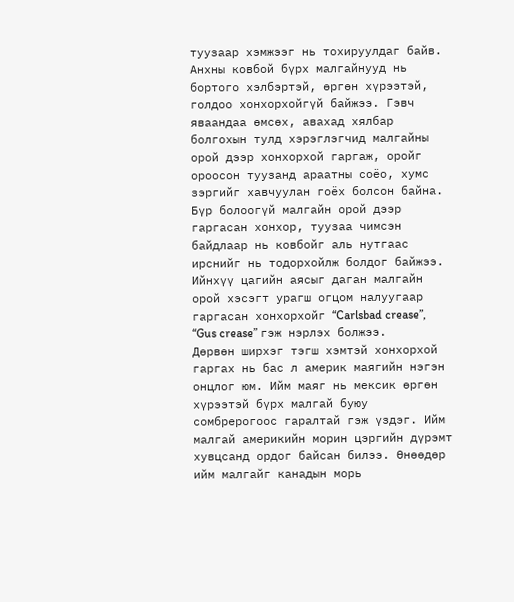туузаар хэмжээг нь тохируулдаг байв.
Анхны ковбой бүрх малгайнууд нь бортого хэлбэртэй, өргөн хүрээтэй, голдоо хонхорхойгүй байжээ. Гэвч яваандаа өмсөх, авахад хялбар болгохын тулд хэрэглэгчид малгайны орой дээр хонхорхой гаргаж, оройг ороосон туузанд араатны соёо, хумс зэргийг хавчуулан гоёх болсон байна. Бүр болоогүй малгайн орой дээр гаргасан хонхор, туузаа чимсэн байдлаар нь ковбойг аль нутгаас ирснийг нь тодорхойлж болдог байжээ.
Ийнхүү цагийн аясыг даган малгайн орой хэсэгт урагш огцом налуугаар гаргасан хонхорхойг “Carlsbad crease”, “Gus crease” гэж нэрлэх болжээ.
Дөрвөн ширхэг тэгш хэмтэй хонхорхой гаргах нь бас л америк маягийн нэгэн онцлог юм. Ийм маяг нь мексик өргөн хүрээтэй бүрх малгай буюу сомбрерогоос гаралтай гэж үздэг. Ийм малгай америкийн морин цэргийн дүрэмт хувцсанд ордог байсан билээ. Өнөөдөр ийм малгайг канадын морь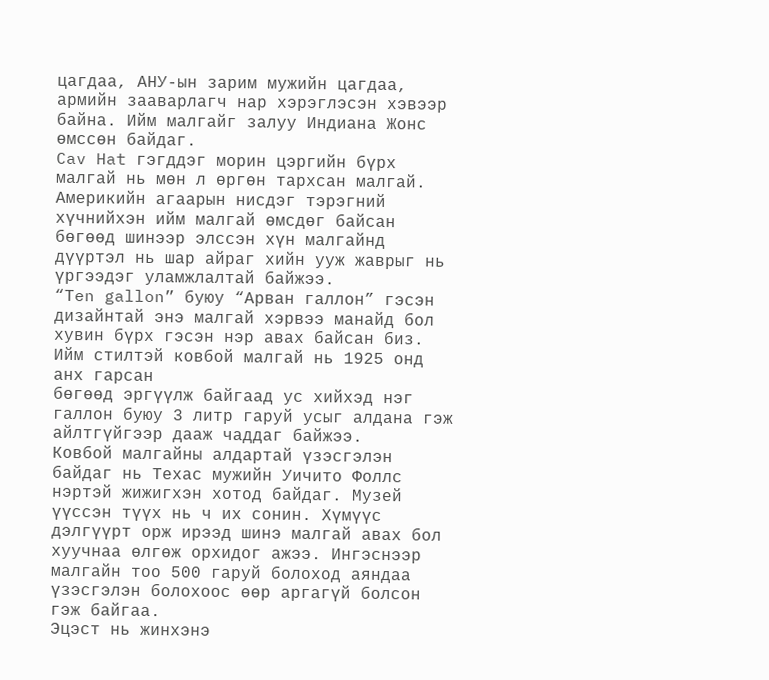цагдаа, АНУ-ын зарим мужийн цагдаа, армийн зааварлагч нар хэрэглэсэн хэвээр байна. Ийм малгайг залуу Индиана Жонс өмссөн байдаг.
Cav Hat гэгддэг морин цэргийн бүрх малгай нь мөн л өргөн тархсан малгай. Америкийн агаарын нисдэг тэрэгний хүчнийхэн ийм малгай өмсдөг байсан бөгөөд шинээр элссэн хүн малгайнд дүүртэл нь шар айраг хийн ууж жаврыг нь үргээдэг уламжлалтай байжээ.
“Тen gallon” буюу “Арван галлон” гэсэн дизайнтай энэ малгай хэрвээ манайд бол хувин бүрх гэсэн нэр авах байсан биз. Ийм стилтэй ковбой малгай нь 1925 онд анх гарсан
бөгөөд эргүүлж байгаад ус хийхэд нэг галлон буюу 3 литр гаруй усыг алдана гэж айлтгүйгээр дааж чаддаг байжээ.
Ковбой малгайны алдартай үзэсгэлэн байдаг нь Техас мужийн Уичито Фоллс нэртэй жижигхэн хотод байдаг. Музей үүссэн түүх нь ч их сонин. Хүмүүс дэлгүүрт орж ирээд шинэ малгай авах бол хуучнаа өлгөж орхидог ажээ. Ингэснээр малгайн тоо 500 гаруй болоход аяндаа үзэсгэлэн болохоос өөр аргагүй болсон гэж байгаа.
Эцэст нь жинхэнэ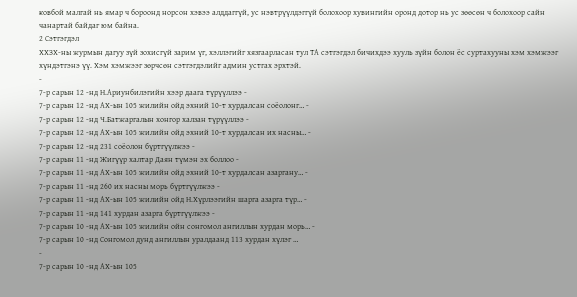ковбой малгай нь ямар ч бороонд норсон хэвээ алддаггүй, ус нэвтрүүлдэггүй болохоор хувингийн оронд дотор нь ус зөөсөн ч болохоор сайн чанартай байдаг юм байна.
2 Сэтгэгдэл
ХХЗХ-ны журмын дагуу зүй зохисгүй зарим үг, хэллэгийг хязгаарласан тул ТА сэтгэгдэл бичихдээ хууль зүйн болон ёс суртахууны хэм хэмжээг хүндэтгэнэ үү. Хэм хэмжээг зөрчсөн сэтгэгдэлийг админ устгах эрхтэй.
-
7-р сарын 12 -нд Н.Ариунбилэгийн хээр даага түрүүллээ -
7-р сарын 12 -нд АХ-ын 105 жилийн ойд эхний 10-т хурдалсан соёолонг… -
7-р сарын 12 -нд Ч.Батжаргалын хонгор халзан түрүүллээ -
7-р сарын 12 -нд АХ-ын 105 жилийн ойд эхний 10-т хурдалсан их насны… -
7-р сарын 12 -нд 231 соёолон бүртгүүлжээ -
7-р сарын 11 -нд Жигүүр халтар Даян түмэн эх боллоо -
7-р сарын 11 -нд АХ-ын 105 жилийн ойд эхний 10-т хурдалсан азаргану… -
7-р сарын 11 -нд 260 их насны морь бүртгүүлжээ -
7-р сарын 11 -нд АХ-ын 105 жилийн ойд Н.Хүрлээгийн шарга азарга түр… -
7-р сарын 11 -нд 141 хурдан азарга бүртгүүлжээ -
7-р сарын 10 -нд АХ-ын 105 жилийн ойн сонгомол ангиллын хурдан морь… -
7-р сарын 10 -нд Сонгомол дунд ангиллын уралдаанд 113 хурдан хүлэг …
-
7-р сарын 10 -нд АХ-ын 105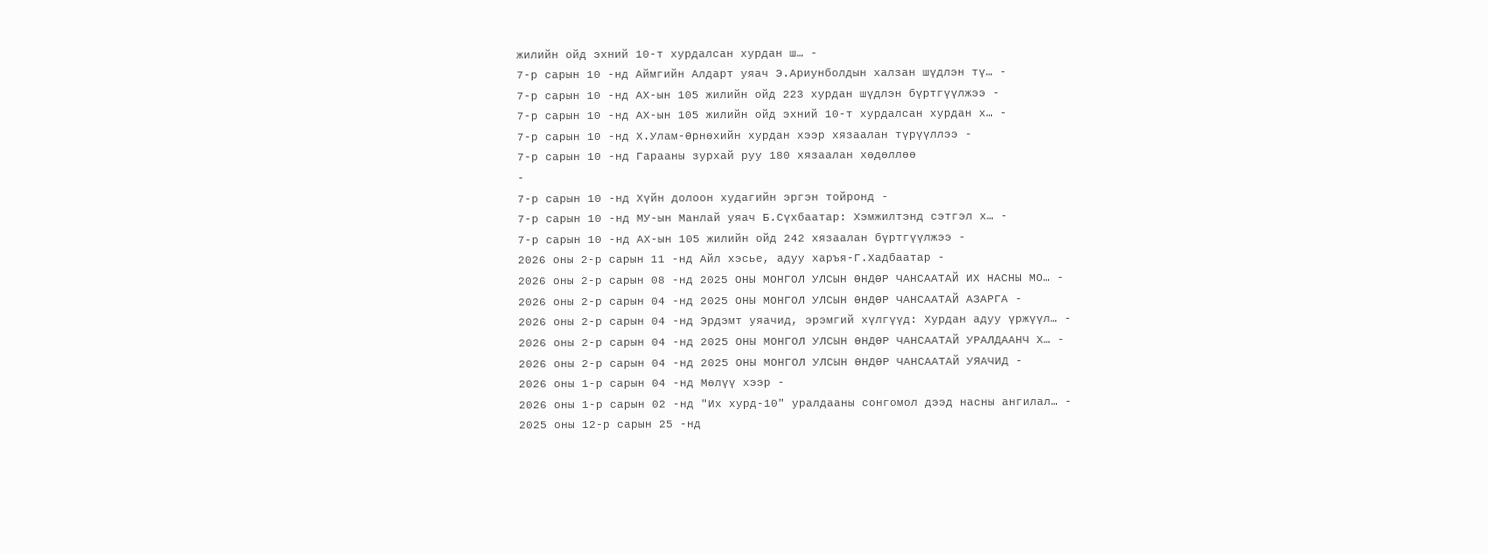жилийн ойд эхний 10-т хурдалсан хурдан ш… -
7-р сарын 10 -нд Аймгийн Алдарт уяач Э.Ариунболдын халзан шүдлэн тү… -
7-р сарын 10 -нд АХ-ын 105 жилийн ойд 223 хурдан шүдлэн бүртгүүлжээ -
7-р сарын 10 -нд АХ-ын 105 жилийн ойд эхний 10-т хурдалсан хурдан х… -
7-р сарын 10 -нд Х.Улам-Өрнөхийн хурдан хээр хязаалан түрүүллээ -
7-р сарын 10 -нд Гарааны зурхай руу 180 хязаалан хөдөллөө
-
7-р сарын 10 -нд Хүйн долоон худагийн эргэн тойронд -
7-р сарын 10 -нд МУ-ын Манлай уяач Б.Сүхбаатар: Хэмжилтэнд сэтгэл х… -
7-р сарын 10 -нд АХ-ын 105 жилийн ойд 242 хязаалан бүртгүүлжээ -
2026 оны 2-р сарын 11 -нд Айл хэсье, адуу харъя-Г.Хадбаатар -
2026 оны 2-р сарын 08 -нд 2025 ОНЫ МОНГОЛ УЛСЫН ӨНДӨР ЧАНСААТАЙ ИХ НАСНЫ МО… -
2026 оны 2-р сарын 04 -нд 2025 ОНЫ МОНГОЛ УЛСЫН ӨНДӨР ЧАНСААТАЙ АЗАРГА -
2026 оны 2-р сарын 04 -нд Эрдэмт уяачид, эрэмгий хүлгүүд: Хурдан адуу үржүүл… -
2026 оны 2-р сарын 04 -нд 2025 ОНЫ МОНГОЛ УЛСЫН ӨНДӨР ЧАНСААТАЙ УРАЛДААНЧ Х… -
2026 оны 2-р сарын 04 -нд 2025 ОНЫ МОНГОЛ УЛСЫН ӨНДӨР ЧАНСААТАЙ УЯАЧИД -
2026 оны 1-р сарын 04 -нд Мөлүү хээр -
2026 оны 1-р сарын 02 -нд "Их хурд-10" уралдааны сонгомол дээд насны ангилал… -
2025 оны 12-р сарын 25 -нд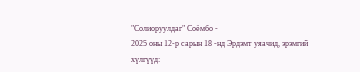"Солиоруулдаг" Соёмбо -
2025 оны 12-р сарын 18 -нд Эрдэмт уяачид, эрэмгий хүлгүүд: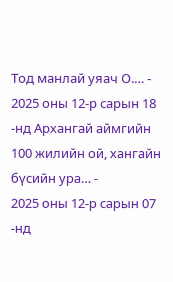Тод манлай уяач О.… -
2025 оны 12-р сарын 18 -нд Архангай аймгийн 100 жилийн ой, хангайн бүсийн ура… -
2025 оны 12-р сарын 07 -нд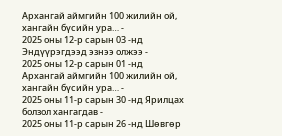Архангай аймгийн 100 жилийн ой, хангайн бүсийн ура… -
2025 оны 12-р сарын 03 -нд Эндүүрэгдээд эзнээ олжээ -
2025 оны 12-р сарын 01 -нд Архангай аймгийн 100 жилийн ой, хангайн бүсийн ура… -
2025 оны 11-р сарын 30 -нд Ярилцах болзол хангагдав -
2025 оны 11-р сарын 26 -нд Шөвгөр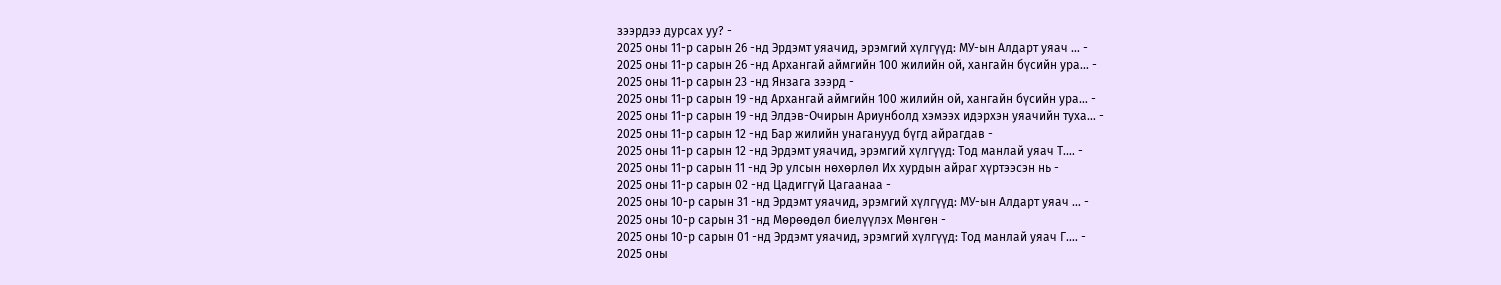зээрдээ дурсах уу? -
2025 оны 11-р сарын 26 -нд Эрдэмт уяачид, эрэмгий хүлгүүд: МУ-ын Алдарт уяач … -
2025 оны 11-р сарын 26 -нд Архангай аймгийн 100 жилийн ой, хангайн бүсийн ура… -
2025 оны 11-р сарын 23 -нд Янзага зээрд -
2025 оны 11-р сарын 19 -нд Архангай аймгийн 100 жилийн ой, хангайн бүсийн ура… -
2025 оны 11-р сарын 19 -нд Элдэв-Очирын Ариунболд хэмээх идэрхэн уяачийн туха… -
2025 оны 11-р сарын 12 -нд Бар жилийн унаганууд бүгд айрагдав -
2025 оны 11-р сарын 12 -нд Эрдэмт уяачид, эрэмгий хүлгүүд: Тод манлай уяач Т.… -
2025 оны 11-р сарын 11 -нд Эр улсын нөхөрлөл Их хурдын айраг хүртээсэн нь -
2025 оны 11-р сарын 02 -нд Цадиггүй Цагаанаа -
2025 оны 10-р сарын 31 -нд Эрдэмт уяачид, эрэмгий хүлгүүд: МУ-ын Алдарт уяач … -
2025 оны 10-р сарын 31 -нд Мөрөөдөл биелүүлэх Мөнгөн -
2025 оны 10-р сарын 01 -нд Эрдэмт уяачид, эрэмгий хүлгүүд: Тод манлай уяач Г.… -
2025 оны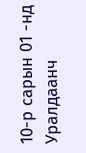10-р сарын 01 -нд Уралдаанч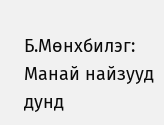Б.Мөнхбилэг: Манай найзууд дунд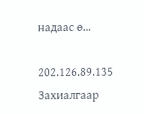надаас ө…

202.126.89.135
Захиалгаар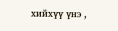хийхүү үнэ ,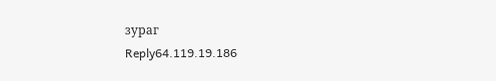зураг
Reply64.119.19.186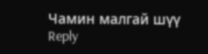Чамин малгай шүү
Reply